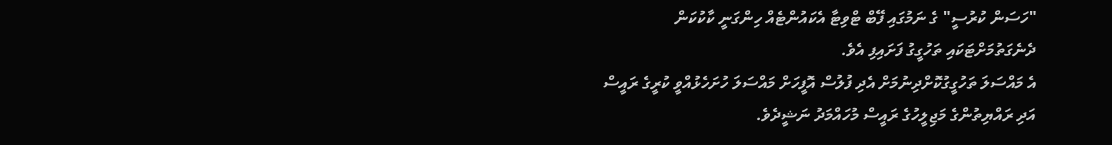"ހަސަން ކުރުސީ" ގެ ނަމުގައި ފޭބް ޓްވިޓާ އެކައުންޓެއް ހިންގަނީ ކާކުކަން ދެނެގަތުމަށްޓަކައި ތަހުގީގު ފަށައިފި އެވެ.
އެ މައްސަލަ ތަހުގީގުކޮށްދިނުމަށް އެދި ފުލުސް އޮފީހަށް މައްސަލަ ހުށަހެޅުއްވީ ކުރީގެ ރައީސް އަދި ރައްޔިތުންގެ މަޖިލީހުގެ ރައީސް މުހައްމަދު ނަޝީދެވެ.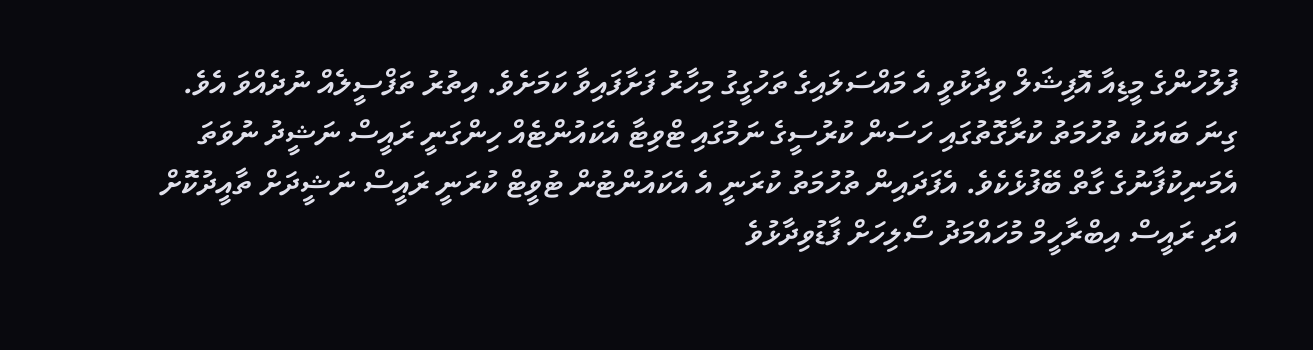ފުލުހުންގެ މީޑިއާ އޮފިޝަލް ވިދާޅުވީ އެ މައްސަލައިގެ ތަހުގީގު މިހާރު ފަށާފައިވާ ކަމަށެވެ. އިތުރު ތަފްސީލެއް ނުދެއްވަ އެވެ.
ގިނަ ބަޔަކު ތުހުމަތު ކުރާގޮތުގައި ހަސަން ކުރުސީގެ ނަމުގައި ޓްވިޓާ އެކައުންޓެއް ހިންގަނީ ރައީސް ނަޝީދު ނުވަތަ އެމަނިކުފާނުގެ ގާތް ބޭފުޅެކެވެ. އެފަދައިން ތުހުމަތު ކުރަނީ އެ އެކައުންޓުން ޓުވީޓް ކުރަނީ ރައީސް ނަޝީދަށް ތާއީދުކޮށް އަދި ރައީސް އިބްރާހީމް މުހައްމަދު ސޯލިހަށް ފާޑުވިދާޅުވެ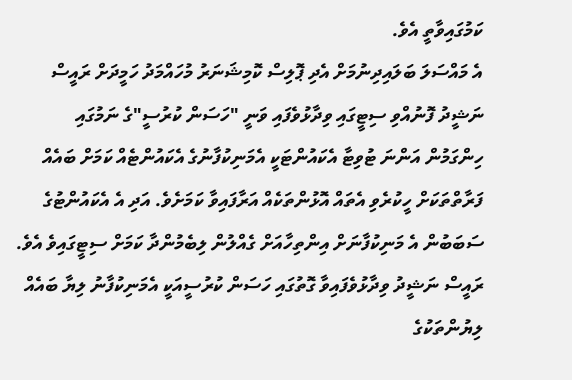ކަމުގައިވާތީ އެވެ.
އެ މައްސަލަ ބަލައިދިނުމަށް އެދި ޕޮލިސް ކޮމިޝަނަރު މުހައްމަދު ހަމީދަށް ރައީސް ނަޝީދު ފޮނުއްވި ސިޓީގައި ވިދާޅުވެފައި ވަނީ "ހަސަން ކުރުސީ"ގެ ނަމުގައި ހިންގަމުން އަންނަ ޓުވިޓާ އެކައުންޓަކީ އެމަނިކުފާނުގެ އެކައުންޓެއް ކަމަށް ބައެއް ފަރާތްތަކަށް ހީކުރެވި އެތައް އޮޅުންތަކެއް އަރާފައިވާ ކަމަށެވެ. އަދި އެ އެކައުންޓުގެ ސަބަބުން އެ މަނިކުފާނަށް އިންތިހާއަށް ގެއްލުން ލިބެމުންދާ ކަމަށް ސިޓީގައިވެ އެވެ.
ރައީސް ނަޝީދު ވިދާޅުވެފައިވާ ގޮތުގައި ހަސަން ކުރުސީއަކީ އެމަނިކުފާނު ލިޔާ ބައެއް ލިޔުންތަކުގެ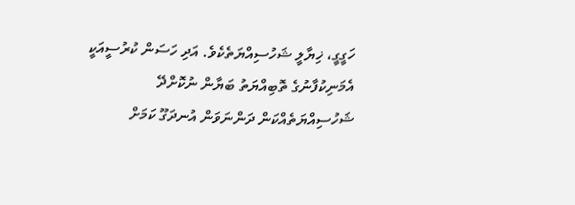ހަގީގީ، ޚިޔާލީ ޝަހުސިއްޔަތެކެވެ. އަދި ހަސަން ކުރުސީއަކީ އެމަނިކުފާނުގެ ތޮބިއްޔަތު ބަޔާން ނުކޮށްދޭ ޝަހުސިއްޔަތެއްކަން ދަންނަވަން އުނދަގޫ ކަމަށް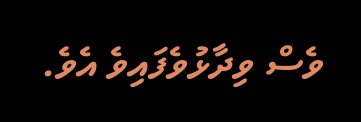ވެސް ވިދާޅުވެފައިވެ އެވެ.